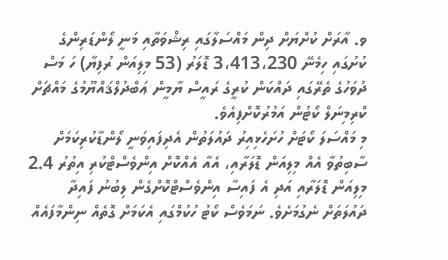ވ. އާރަށް ކުށްޔަށް ދިން މައްސަލާގައި ރިޝްވަތާއި މަނީ ލޯންޑަރިންގެ ކުށުގައި ހިމެނޭ 3،413،230 ޑޮލަރު (53 މިލިއަން ރުފިޔާ) ހަ މަސް ދުވަހުގެ ތެރޭގައި ދައްކަން ކުރީގެ ރައީސް ޔާމީން ޢަބްދުލްޤައްޔޫމުގެ މައްޗަށް ކްރިމިނަލް ކޯޓުން އަމުރުކޮށްފިއެވެ.
މި މައްސަލަ ކޯޓަށް ހުށަހެޅިއިރު ދައުލަތުން އެދިފައިވަނީ ލޯންޑާކުރިކަމަށް ސާބިތުވާ އެއް މިލިއަން ޑޮލަރާއި، އެއާ އެއްކޮށް އިންވެސްޓްކުރި އިތުރު 2.4 މިލިއަން ޑޮލަރާއި އަދި އެ ފައިސާ އިންވެސްޓްކޮށްގެން ލިބުނު ފައިދާ ދައުލަތަށް ނެގުމަށެވެ. ނަމަވެސް ކޯޓު ހުކުމްގައި އެކަމަށް ގޮތެއް ނިންމާފައެއް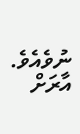ނުވެއެވެ. އާރަށް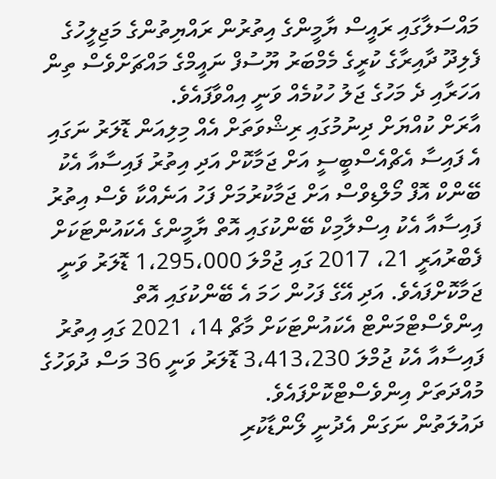މައްސަލާގައި ރައީސް ޔާމީންގެ އިތުރުން ރައްޔިތުންގެ މަޖިލީހުގެ ފެލިދޫ ދާއިރާގެ ކުރީގެ މެމްބަރު ޔޫސުފް ނައީމްގެ މައްޗަށްވެސް ތިން އަހަރާއި ދެ މަހުގެ ޖަލު ހުކުމެއް ވަނީ އިއްވާފައެވެ.
އާރަށް ކުއްޔަށް ދިނުމުގައި ރިޝްވަތަށް އެއް މިލިއަން ޑޮލަރު ނަގައި އެ ފައިސާ އެޗްއެސްބީސީ އަށް ޖަމާކޮށް އަދި އިތުރު ފައިސާއާ އެކު ބޭންކް އޮފް މޯލްޑިވްސް އަށް ޖަމާކުރުމަށް ފަހު އަނެއްކާ ވެސް އިތުރު ފައިސާއާ އެކު އިސްލާމިކް ބޭންކުގައި އޮތް ޔާމީންގެ އެކައުންޓަކަށް ފެބްރުއަރީ 21، 2017 ގައި ޖުމްލަ 1،295،000 ޑޮލަރު ވަނީ ޖަމާކޮށްފައެވެ. އަދި އޭގެ ފަހުން ހަމަ އެ ބޭންކުގައި އޮތް އިންވެސްޓްމަންޓް އެކައުންޓަކަށް މާޗް 14، 2021 ގައި އިތުރު ފައިސާއާ އެކު ޖުމްލަ 3،413،230 ޑޮލަރު ވަނީ 36 މަސް ދުވަހުގެ މުއްދަތަށް އިންވެސްޓްކޮށްފައެވެ.
ދައުލަތުން ނަގަން އެދުނީ ލޯންޑާކުރި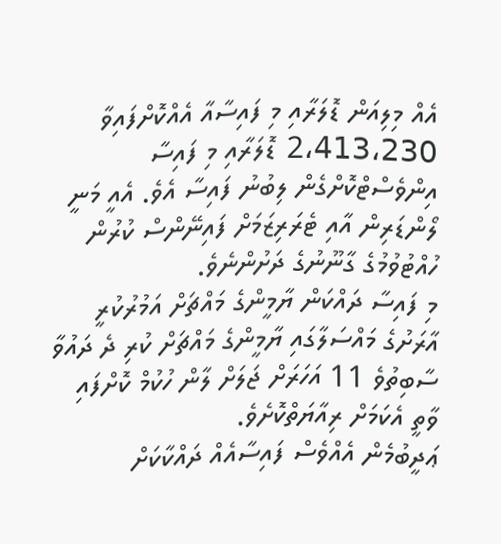އެއް މިލިއަން ޑޮލަރާއި މި ފައިސާއާ އެއްކޮށްފައިވާ 2،413،230 ޑޮލަރާއި މި ފައިސާ އިންވެސްޓްކޮށްގެން ލިބުނު ފައިސާ އެވެ. އެއީ މަނީ ލޯންޑަރިން އާއި ޓެރަރިޒަމަށް ފައިނޭންސް ކުރުން ހުއްޓުވުމުގެ ގާނޫނުގެ ދަށުންނެވެ.
މި ފައިސާ ދައްކަން ޔާމީންގެ މައްޗަށް އަމުރުކުރީ އާރަށުގެ މައްސަލާގައި ޔާމީންގެ މައްޗަށް ކުރި ދެ ދައުވާ ސާބިތުވެ 11 އަހަރަށް ޖަލަށް ލާން ހުކުމް ކޮށްފައި ވާތީ އެކަމަށް ރިއާޔަތްކޮށެވެ.
ޢަދީބުމެން އެއްވެސް ފައިސާއެއް ދައްކާކަށް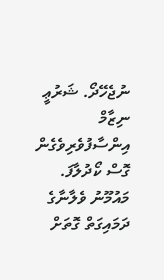ނުޖެހޭދޯ. ޝަރުޢީ ނިޒާމް އިންސާފުވެރިވެގެން ގޮސް ކޯދުލާފަ. މައުމޫނު ވެލާނާގެ ދަމައިގަތް ގޮތަށް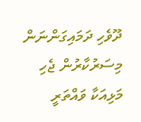ދޫވެހި ދަމައިގަންނަން މިސަރުކާރުން ޖެހި މަޅިއަކާ ވައްތަރީ